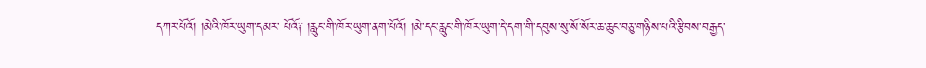དཀར་པོའོ། །མེའི་ཁོར་ཡུག་དམར་ པོའོ༑ །རླུང་གི་ཁོར་ཡུག་ནག་པོའོ། །མེ་དང་རླུང་གི་ཁོར་ཡུག་དེ་དག་གི་དབུས་སུ་སོ་སོར་ཆ་ཆུང་བཅུ་གཉིས་པའི་རྩིབས་བརྒྱད་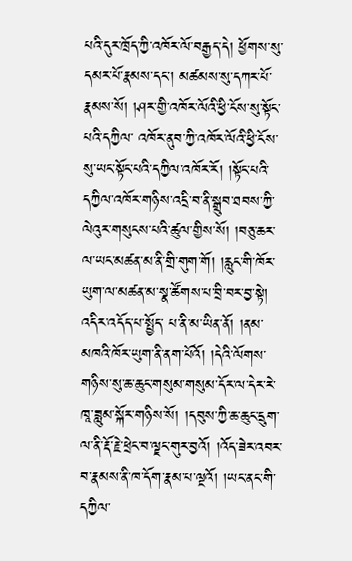པའི་དུར་ཁྲོད་ཀྱི་འཁོར་ལོ་བརྒྱད་དེ། ཕྱོགས་སུ་དམར་པོ་རྣམས་དང་། མཚམས་སུ་དཀར་པོ་རྣམས་སོ། །ཤར་གྱི་འཁོར་ལོའི་ཕྱི་ངོས་སུ་སྟོང་པའི་དཀྱིལ་ འཁོར་ནུབ་ཀྱི་འཁོར་ལོའི་ཕྱི་ངོས་སུ་ཡང་སྟོང་པའི་དཀྱིལ་འཁོར་རོ། །སྟོང་པའི་དཀྱིལ་འཁོར་གཉིས་འདྲི་བ་ནི་སྒྲུབ་ཐབས་ཀྱི་ལེའུར་གསུངས་པའི་ཚུལ་གྱིས་སོ། །བཅུ་ཆར་ལ་ཡང་མཚན་མ་ནི་གྲི་གུག་གོ། །རླུང་གི་ཁོར་ཡུག་ལ་མཚན་མ་སྣ་ཚོགས་པ་བྲི་བར་བྱ་སྟེ། འདིར་འདོད་པ་སྤྱོད་ པ་ནི་མ་ཡིན་ནོ། །ནམ་མཁའི་ཁོར་ཡུག་ནི་ནག་པོའོ། །དེའི་ལོགས་གཉིས་སུ་ཆ་ཆུང་གསུམ་གསུམ་དོར་ལ་དེར་རེ་ཁཱ་ཟླུམ་སྐོར་གཉིས་སོ། །དབུས་ཀྱི་ཆ་ཆུང་དྲུག་ལ་ནི་རྡོ་རྗེ་ཕྲེང་བ་ལྗང་གུར་བྱའོ། །འོད་ཟེར་འབར་བ་རྣམས་ནི་ཁ་དོག་རྣམ་པ་ལྔའོ། །ཡང་ནང་གི་དཀྱིལ་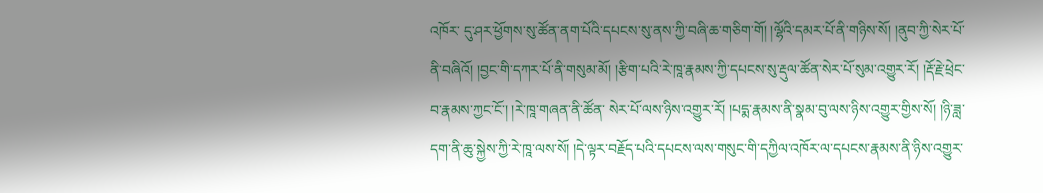འཁོར་ དུ་ཤར་ཕྱོགས་སུ་ཚོན་ནག་པོའི་དཔངས་སུ་ནས་ཀྱི་བཞི་ཆ་གཅིག་གོ། །ལྷོའི་དམར་པོ་ནི་གཉིས་སོ། །ནུབ་ཀྱི་སེར་པོ་ནི་བཞིའོ། །བྱང་གི་དཀར་པོ་ནི་གསུམ་མོ། །རྩིག་པའི་རེ་ཁཱ་རྣམས་ཀྱི་དཔངས་སུ་རྡུལ་ཚོན་སེར་པོ་སུམ་འགྱུར་རོ། །རྡོ་རྗེ་ཕྲེང་བ་རྣམས་ཀྱང་ངོ་། །རེ་ཁཱ་གཞན་ནི་ཚོན་ སེར་པོ་ལས་ཉིས་འགྱུར་རོ། །པདྨ་རྣམས་ནི་སྣམ་བུ་ལས་ཉིས་འགྱུར་གྱིས་སོ། །ཉི་ཟླ་དག་ནི་ཆུ་སྐྱེས་ཀྱི་རེ་ཁཱ་ལས་སོ། །དེ་ལྟར་བརྗོད་པའི་དཔངས་ལས་གསུང་གི་དཀྱིལ་འཁོར་ལ་དཔངས་རྣམས་ནི་ཉིས་འགྱུར་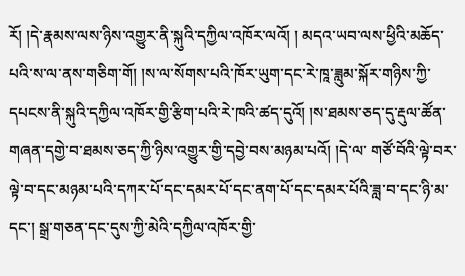རོ། །དེ་རྣམས་ལས་ཉིས་འགྱུར་ནི་སྐུའི་དཀྱིལ་འཁོར་ལའོ། ། མདའ་ཡབ་ལས་ཕྱིའི་མཆོད་པའི་ས་ལ་ནས་གཅིག་གོ། །ས་ལ་སོགས་པའི་ཁོར་ཡུག་དང་རེ་ཁཱ་ཟླུམ་སྐོར་གཉིས་ཀྱི་དཔངས་ནི་སྐུའི་དཀྱིལ་འཁོར་གྱི་རྩིག་པའི་རེ་ཁའི་ཚད་དུའོ། །ས་ཐམས་ཅད་དུ་རྡུལ་ཚོན་གཞན་དགྱེ་བ་ཐམས་ཅད་ཀྱི་ཉིས་འགྱུར་གྱི་དབྱེ་བས་མཉམ་པའོ། །དེ་ལ་ གཙོ་བོའི་ལྟེ་བར་ལྟེ་བ་དང་མཉམ་པའི་དཀར་པོ་དང་དམར་པོ་དང་ནག་པོ་དང་དམར་པོའི་ཟླ་བ་དང་ཉི་མ་དང་། སྒྲ་གཅན་དང་དུས་ཀྱི་མེའི་དཀྱིལ་འཁོར་གྱི་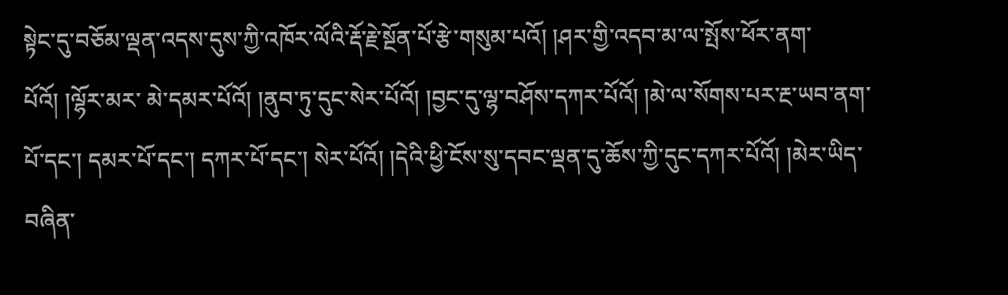སྟེང་དུ་བཅོམ་ལྡན་འདས་དུས་ཀྱི་འཁོར་ལོའི་རྡོ་རྗེ་སྔོན་པོ་རྩེ་གསུམ་པའོ། །ཤར་གྱི་འདབ་མ་ལ་སྤོས་ཕོར་ནག་པོའོ། །ལྷོར་མར་ མེ་དམར་པོའོ། །ནུབ་ཏུ་དུང་སེར་པོའོ། །བྱང་དུ་ལྷ་བཤོས་དཀར་པོའོ། །མེ་ལ་སོགས་པར་རྔ་ཡབ་ནག་པོ་དང་། དམར་པོ་དང་། དཀར་པོ་དང་། སེར་པོའོ། །དེའི་ཕྱི་ངོས་སུ་དབང་ལྡན་དུ་ཆོས་ཀྱི་དུང་དཀར་པོའོ། །མེར་ཡིད་བཞིན་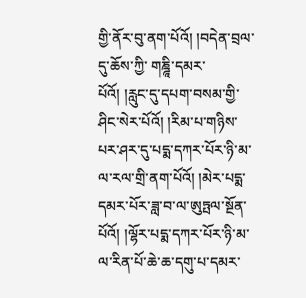གྱི་ནོར་བུ་ནག་པོའོ། །བདེན་བྲལ་དུ་ཆོས་ཀྱི་ གཎྜཱི་དམར་པོའོ། །རླུང་དུ་དཔག་བསམ་གྱི་ཤིང་སེར་པོའོ། །རིམ་པ་གཉིས་པར་ཤར་དུ་པདྨ་དཀར་པོར་ཉི་མ་ལ་རལ་གྲི་ནག་པོའོ། །མེར་པདྨ་དམར་པོར་ཟླ་བ་ལ་ཨུཏྤལ་སྔོན་པོའོ། །ལྷོར་པདྨ་དཀར་པོར་ཉི་མ་ལ་རིན་པོ་ཆེ་ཆ་དགུ་པ་དམར་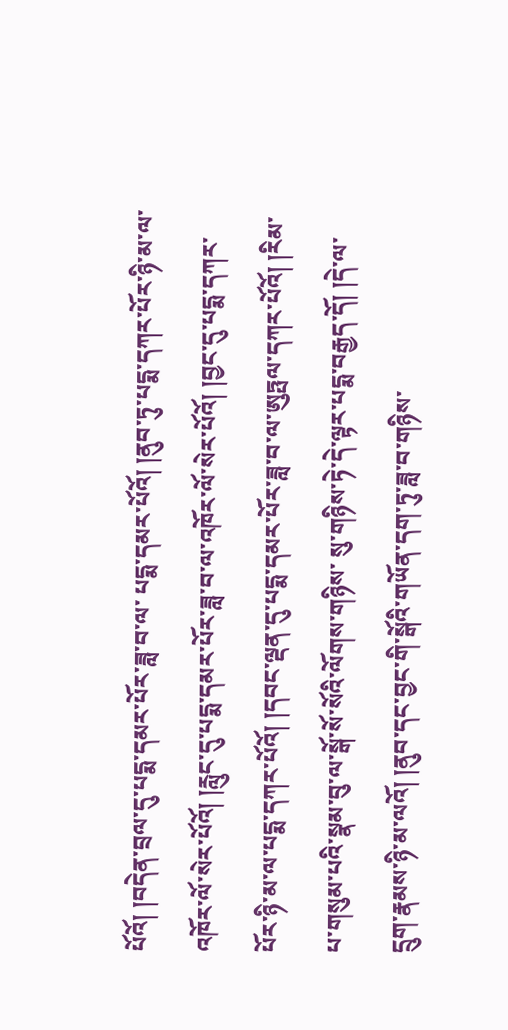པོའོ། །བདེན་བྲལ་དུ་པདྨ་དམར་པོར་ཟླ་བ་ལ་ པདྨ་དམར་པོའོ། །ནུབ་ཏུ་པདྨ་དཀར་པོར་ཉི་མ་ལ་འཁོར་ལོ་སེར་པོའོ། །རླུང་དུ་པདྨ་དམར་པོར་ཟླ་བ་ལ་འཁོར་ལོ་སེར་པོའོ། །བྱང་དུ་པདྨ་དཀར་པོར་ཉི་མ་ལ་པདྨ་དཀར་པོའོ། །དབང་ལྡན་དུ་པདྨ་དམར་པོར་ཟླ་བ་ལ་ཨུཏྤལ་དཀར་པོའོ། །རིམ་པ་གསུམ་པའི་སྣམ་བུ་ལ་སྒོ་སོ་སོའི་ལོགས་གཉིས་ སུ་གཉིས་ཏེ་དེ་ལྟར་པདྨ་བརྒྱད་དོ། །དེ་ལ་དྲུག་རྣམས་ཉི་མ་ལའོ། །ནུབ་དང་བྱང་གི་སྒོའི་གཡོན་དག་ཏུ་ཟླ་བ་གཉིས་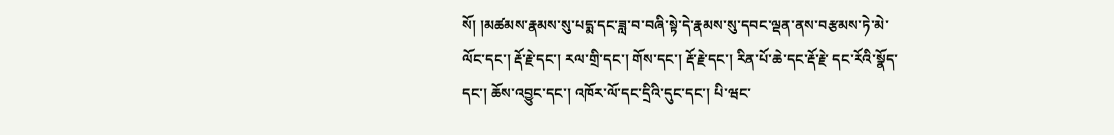སོ། །མཚམས་རྣམས་སུ་པདྨ་དང་ཟླ་བ་བཞི་སྟེ་དེ་རྣམས་སུ་དབང་ལྡན་ནས་བརྩམས་ཏེ་མེ་ལོང་དང་། རྡོ་རྗེ་དང་། རལ་གྲི་དང་། གོས་དང་། རྡོ་རྗེ་དང་། རིན་པོ་ཆེ་དང་རྡོ་རྗེ་ དང་རོའི་སྣོད་དང་། ཆོས་འབྱུང་དང་། འཁོར་ལོ་དང་དྲིའི་དུང་དང་། པི་ཝང་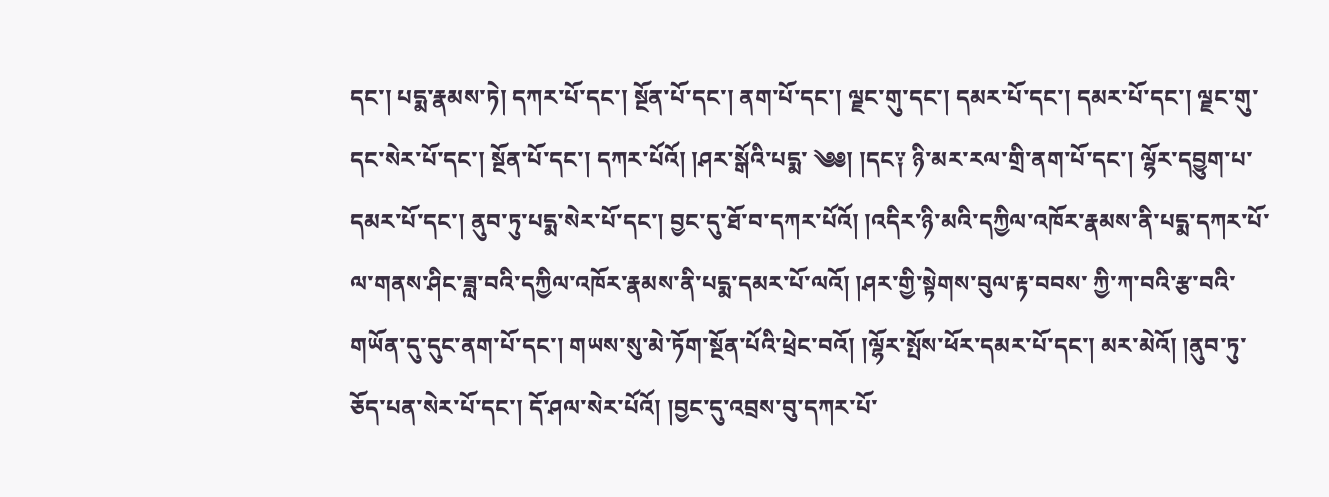དང་། པདྨ་རྣམས་ཏེ། དཀར་པོ་དང་། སྔོན་པོ་དང་། ནག་པོ་དང་། ལྗང་གུ་དང་། དམར་པོ་དང་། དམར་པོ་དང་། ལྗང་གུ་དང་སེར་པོ་དང་། སྔོན་པོ་དང་། དཀར་པོའོ། །ཤར་སྒོའི་པདྨ་ ༄༅། །དང༑ ཉི་མར་རལ་གྲི་ནག་པོ་དང་། ལྷོར་དབྱུག་པ་དམར་པོ་དང་། ནུབ་ཏུ་པདྨ་སེར་པོ་དང་། བྱང་དུ་ཐོ་བ་དཀར་པོའོ། །འདིར་ཉི་མའི་དཀྱིལ་འཁོར་རྣམས་ནི་པདྨ་དཀར་པོ་ལ་གནས་ཤིང་ཟླ་བའི་དཀྱིལ་འཁོར་རྣམས་ནི་པདྨ་དམར་པོ་ལའོ། །ཤར་གྱི་སྟེགས་བུལ་རྟ་བབས་ ཀྱི་ཀ་བའི་རྩ་བའི་གཡོན་དུ་དུང་ནག་པོ་དང་། གཡས་སུ་མེ་ཏོག་སྔོན་པོའི་ཕྲེང་བའོ། །ལྷོར་སྤོས་ཕོར་དམར་པོ་དང་། མར་མེའོ། །ནུབ་ཏུ་ཅོད་པན་སེར་པོ་དང་། དོ་ཤལ་སེར་པོའོ། །བྱང་དུ་འབྲས་བུ་དཀར་པོ་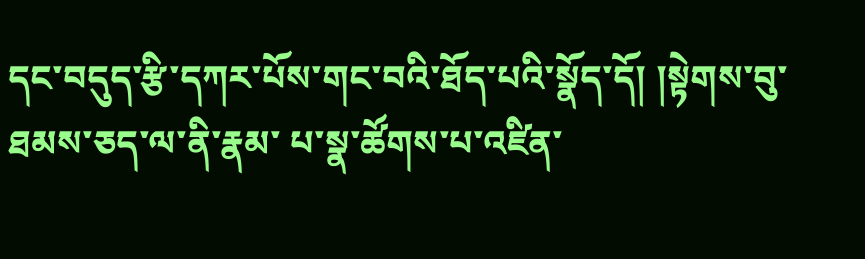དང་བདུད་རྩི་དཀར་པོས་གང་བའི་ཐོད་པའི་སྣོད་དོ། །སྟེགས་བུ་ཐམས་ཅད་ལ་ནི་རྣམ་ པ་སྣ་ཚོགས་པ་འཛིན་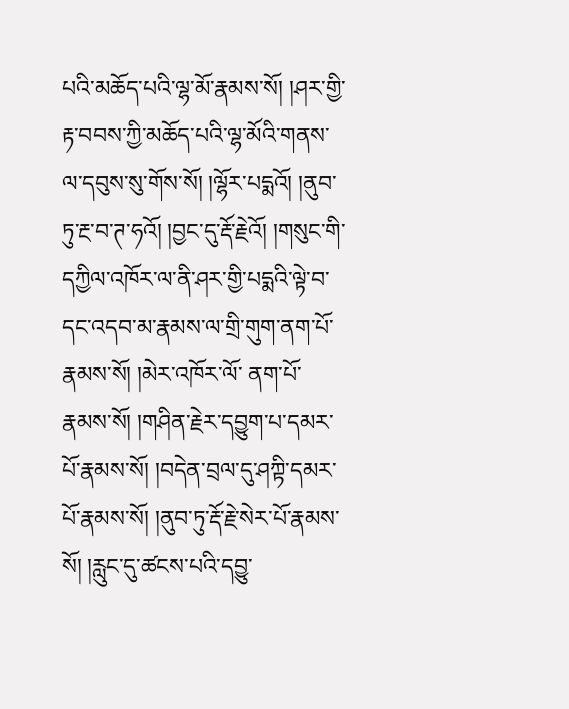པའི་མཆོད་པའི་ལྷ་མོ་རྣམས་སོ། །ཤར་གྱི་རྟ་བབས་ཀྱི་མཆོད་པའི་ལྷ་མོའི་གནས་ལ་དབུས་སུ་གོས་སོ། །ལྷོར་པདྨའོ། །ནུབ་ཏུ་རྔ་བ་ཊ་ཧའོ། །བྱང་དུ་རྡོ་རྗེའོ། །གསུང་གི་དཀྱིལ་འཁོར་ལ་ནི་ཤར་གྱི་པདྨའི་ལྟེ་བ་དང་འདབ་མ་རྣམས་ལ་གྲི་གུག་ནག་པོ་རྣམས་སོ། །མེར་འཁོར་ལོ་ ནག་པོ་རྣམས་སོ། །གཤིན་རྗེར་དབྱུག་པ་དམར་པོ་རྣམས་སོ། །བདེན་བྲལ་དུ་ཤཀྟི་དམར་པོ་རྣམས་སོ། །ནུབ་ཏུ་རྡོ་རྗེ་སེར་པོ་རྣམས་སོ། །རླུང་དུ་ཚངས་པའི་དབྱུ་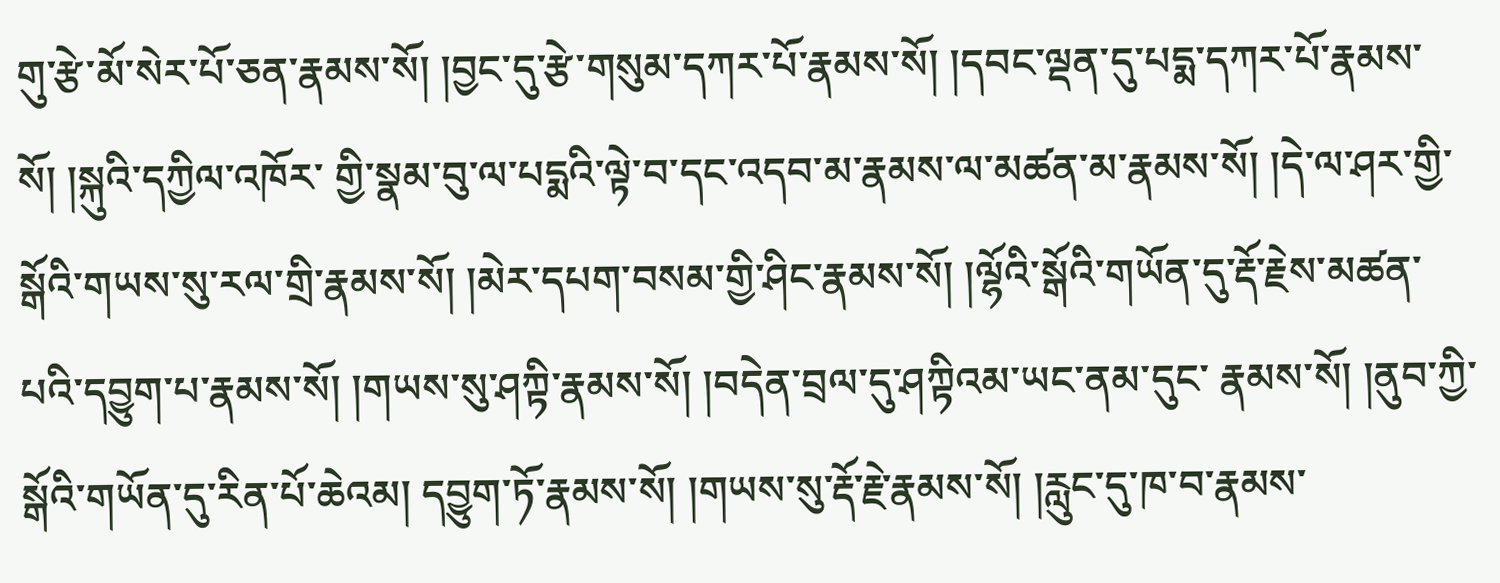གུ་རྩེ་མོ་སེར་པོ་ཅན་རྣམས་སོ། །བྱང་དུ་རྩེ་གསུམ་དཀར་པོ་རྣམས་སོ། །དབང་ལྡན་དུ་པདྨ་དཀར་པོ་རྣམས་སོ། །སྐུའི་དཀྱིལ་འཁོར་ གྱི་སྣམ་བུ་ལ་པདྨའི་ལྟེ་བ་དང་འདབ་མ་རྣམས་ལ་མཚན་མ་རྣམས་སོ། །དེ་ལ་ཤར་གྱི་སྒོའི་གཡས་སུ་རལ་གྲི་རྣམས་སོ། །མེར་དཔག་བསམ་གྱི་ཤིང་རྣམས་སོ། །ལྷོའི་སྒོའི་གཡོན་དུ་རྡོ་རྗེས་མཚན་པའི་དབྱུག་པ་རྣམས་སོ། །གཡས་སུ་ཤཀྟི་རྣམས་སོ། །བདེན་བྲལ་དུ་ཤཀྟིའམ་ཡང་ནམ་དུང་ རྣམས་སོ། །ནུབ་ཀྱི་སྒོའི་གཡོན་དུ་རིན་པོ་ཆེའམ། དབྱུག་ཏོ་རྣམས་སོ། །གཡས་སུ་རྡོ་རྗེ་རྣམས་སོ། །རླུང་དུ་ཁ་བ་རྣམས་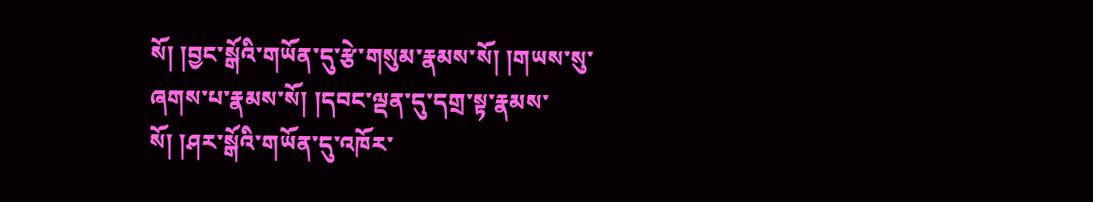སོ། །བྱང་སྒོའི་གཡོན་དུ་རྩེ་གསུམ་རྣམས་སོ། །གཡས་སུ་ཞགས་པ་རྣམས་སོ། །དབང་ལྡན་དུ་དགྲ་སྟ་རྣམས་སོ། །ཤར་སྒོའི་གཡོན་དུ་འཁོར་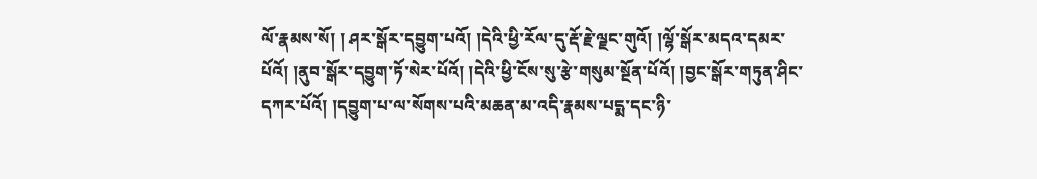ལོ་རྣམས་སོ། ། ཤར་སྒོར་དབྱུག་པའོ། །དེའི་ཕྱི་རོལ་དུ་རྡོ་རྗེ་ལྗང་གུའོ། །ལྷོ་སྒོར་མདའ་དམར་པོའོ། །ནུབ་སྒོར་དབྱུག་ཏོ་སེར་པོའོ། །དེའི་ཕྱི་ངོས་སུ་རྩེ་གསུམ་སྔོན་པོའོ། །བྱང་སྒོར་གཏུན་ཤིང་དཀར་པོའོ། །དབྱུག་པ་ལ་སོགས་པའི་མཆན་མ་འདི་རྣམས་པདྨ་དང་ཉི་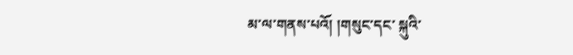མ་ལ་གནས་པའོ། །གསུང་དང་ སྐུའི་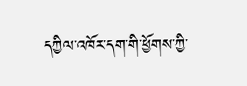དཀྱིལ་འཁོར་དག་གི་ཕྱོགས་ཀྱི་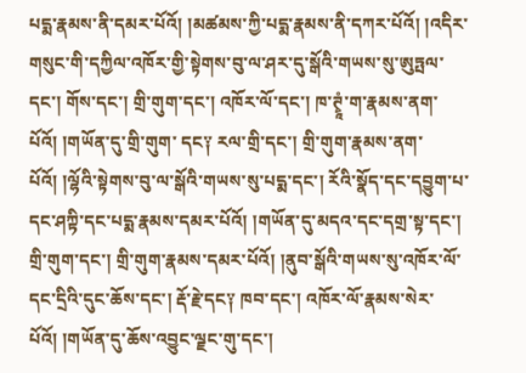པདྨ་རྣམས་ནི་དམར་པོའོ། །མཚམས་ཀྱི་པདྨ་རྣམས་ནི་དཀར་པོའོ། །འདིར་གསུང་གི་དཀྱིལ་འཁོར་གྱི་སྟེགས་བུ་ལ་ཤར་དུ་སྒོའི་གཡས་སུ་ཨུཏྤལ་དང་། གོས་དང་། གྲི་གུག་དང་། འཁོར་ལོ་དང་། ཁ་ཊྭཱཾ་ག་རྣམས་ནག་པོའོ། །གཡོན་དུ་གྲི་གུག་ དང༑ རལ་གྲི་དང་། གྲི་གུག་རྣམས་ནག་པོའོ། །ལྷོའི་སྟེགས་བུ་ལ་སྒོའི་གཡས་སུ་པདྨ་དང་། རོའི་སྣོད་དང་དབྱུག་པ་དང་ཤཀྟི་དང་པདྨ་རྣམས་དམར་པོའོ། །གཡོན་དུ་མདའ་དང་དགྲ་སྟ་དང་། གྲི་གུག་དང་། གྲི་གུག་རྣམས་དམར་པོའོ། །ནུབ་སྒོའི་གཡས་སུ་འཁོར་ལོ་དང་དྲིའི་དུང་ཆོས་དང་། རྡོ་རྗེ་དང༑ ཁབ་དང་། འཁོར་ལོ་རྣམས་སེར་པོའོ། །གཡོན་དུ་ཆོས་འབྱུང་ལྗང་གུ་དང་།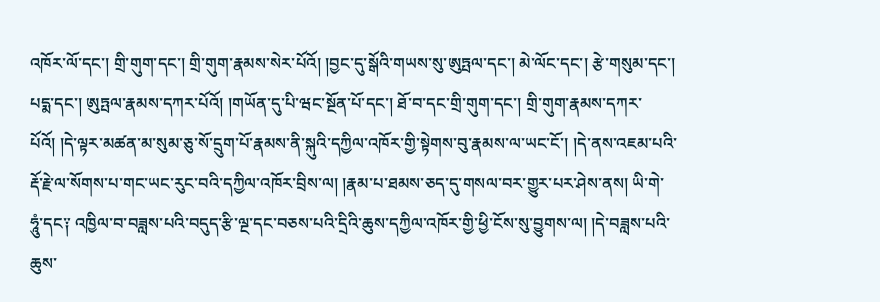འཁོར་ལོ་དང་། གྲི་གུག་དང་། གྲི་གུག་རྣམས་སེར་པོའོ། །བྱང་དུ་སྒོའི་གཡས་སུ་ཨུཏྤལ་དང་། མེ་ལོང་དང་། རྩེ་གསུམ་དང་། པདྨ་དང་། ཨུཏྤལ་རྣམས་དཀར་པོའོ། །གཡོན་དུ་པི་ཝང་སྔོན་པོ་དང་། ཐོ་བ་དང་གྲི་གུག་དང་། གྲི་གུག་རྣམས་དཀར་པོའོ། །དེ་ལྟར་མཚན་མ་སུམ་ཅུ་སོ་དྲུག་པོ་རྣམས་ནི་སྐུའི་དཀྱིལ་འཁོར་གྱི་སྟེགས་བུ་རྣམས་ལ་ཡང་ངོ་། །དེ་ནས་འཇམ་པའི་རྡོ་རྗེ་ལ་སོགས་པ་གང་ཡང་རུང་བའི་དཀྱིལ་འཁོར་བྲིས་ལ། །རྣམ་པ་ཐམས་ཅད་དུ་གསལ་བར་གྱུར་པར་ཤེས་ནས། ཡི་གེ་ ཧཱུཾ་དང༑ འཁྱིལ་བ་བཟླས་པའི་བདུད་རྩི་ལྔ་དང་བཅས་པའི་དྲིའི་ཆུས་དཀྱིལ་འཁོར་གྱི་ཕྱི་ངོས་སུ་བྱུགས་ལ། །དེ་བཟླས་པའི་ཆུས་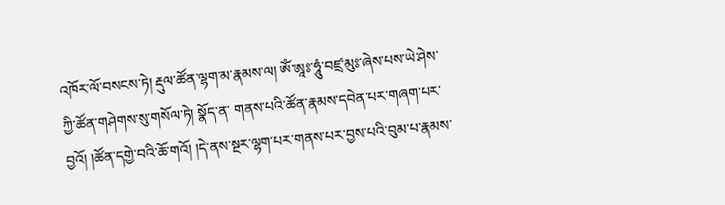འཁོར་ལོ་བསངས་ཏེ། རྡུལ་ཚོན་ལྷག་མ་རྣམས་ལ། ཨོཾ་ཨཱཿ་ཧཱུཾ་བཛྲ་མུཿ་ཞེས་པས་ཡེ་ཤེས་ཀྱི་ཚོན་གཤེགས་སུ་གསོལ་ཏེ། སྣོད་ན་ གནས་པའི་ཚོན་རྣམས་དབེན་པར་གཞག་པར་བྱའོ། །ཚོན་དགྱེ་བའི་ཆོ་གའོ། །དེ་ནས་སྔར་ལྷག་པར་གནས་པར་བྱས་པའི་བུམ་པ་རྣམས་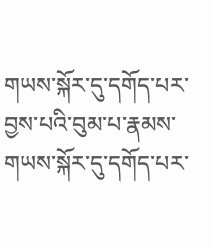གཡས་སྐོར་དུ་དགོད་པར་བྱས་པའི་བུམ་པ་རྣམས་གཡས་སྐོར་དུ་དགོད་པར་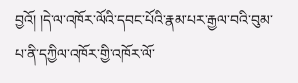བྱའོ། །དེ་ལ་འཁོར་ལོའི་དབང་པོའི་རྣམ་པར་རྒྱལ་བའི་བུམ་པ་ནི་དཀྱིལ་འཁོར་གྱི་འཁོར་ལོ་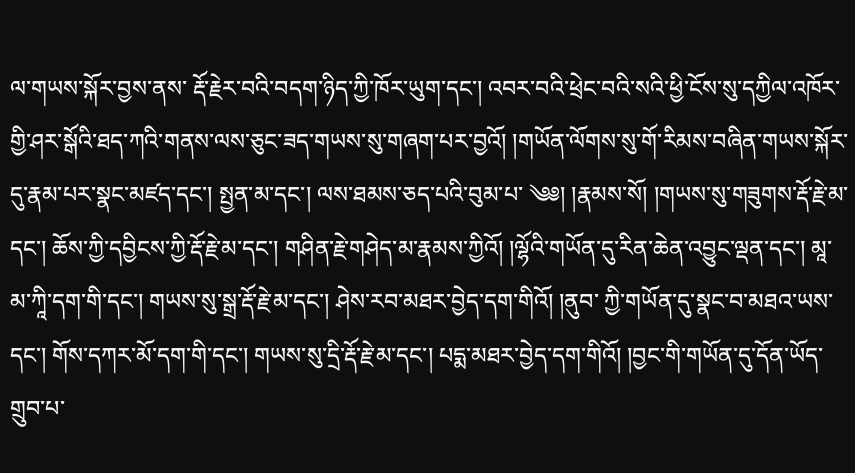ལ་གཡས་སྐོར་བྱས་ནས་ རྡོ་རྗེར་བའི་བདག་ཉིད་ཀྱི་ཁོར་ཡུག་དང་། འབར་བའི་ཕྲེང་བའི་སའི་ཕྱི་ངོས་སུ་དཀྱིལ་འཁོར་གྱི་ཤར་སྒོའི་ཐད་ཀའི་གནས་ལས་ཅུང་ཟད་གཡས་སུ་གཞག་པར་བྱའོ། །གཡོན་ལོགས་སུ་གོ་རིམས་བཞིན་གཡས་སྐོར་དུ་རྣམ་པར་སྣང་མཛད་དང་། སྤྱན་མ་དང་། ལས་ཐམས་ཅད་པའི་བུམ་པ་ ༄༅། །རྣམས་སོ། །གཡས་སུ་གཟུགས་རྡོ་རྗེ་མ་དང་། ཆོས་ཀྱི་དབྱིངས་ཀྱི་རྡོ་རྗེ་མ་དང་། གཤིན་རྗེ་གཤེད་མ་རྣམས་ཀྱིའོ། །ལྷོའི་གཡོན་དུ་རིན་ཆེན་འབྱུང་ལྡན་དང་། མཱ་མ་ཀཱི་དག་གི་དང་། གཡས་སུ་སྒྲ་རྡོ་རྗེ་མ་དང་། ཤེས་རབ་མཐར་བྱེད་དག་གིའོ། །ནུབ་ ཀྱི་གཡོན་དུ་སྣང་བ་མཐའ་ཡས་དང་། གོས་དཀར་མོ་དག་གི་དང་། གཡས་སུ་དྲི་རྡོ་རྗེ་མ་དང་། པདྨ་མཐར་བྱེད་དག་གིའོ། །བྱང་གི་གཡོན་དུ་དོན་ཡོད་གྲུབ་པ་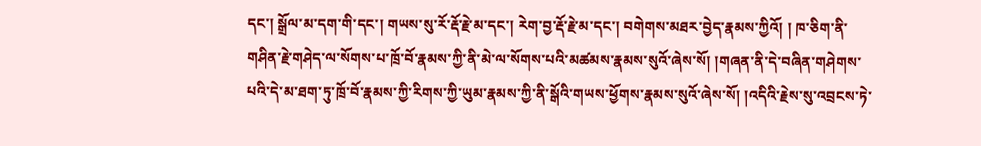དང་། སྒྲོལ་མ་དག་གི་དང་། གཡས་སུ་རོ་རྡོ་རྗེ་མ་དང་། རེག་བྱ་རྡོ་རྗེ་མ་དང་། བགེགས་མཐར་བྱེད་རྣམས་ཀྱིའོ། ། ཁ་ཅིག་ནི་གཤིན་རྗེ་གཤེད་ལ་སོགས་པ་ཁྲོ་བོ་རྣམས་ཀྱི་ནི་མེ་ལ་སོགས་པའི་མཚམས་རྣམས་སུའོ་ཞེས་སོ། །གཞན་ནི་དེ་བཞིན་གཤེགས་པའི་དེ་མ་ཐག་ཏུ་ཁྲོ་བོ་རྣམས་ཀྱི་རིགས་ཀྱི་ཡུམ་རྣམས་ཀྱི་ནི་སྒོའི་གཡས་ཕྱོགས་རྣམས་སུའོ་ཞེས་སོ། །འདིའི་རྗེས་སུ་འབྲངས་ཏེ་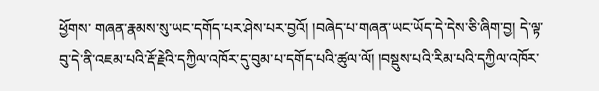ཕྱོགས་ གཞན་རྣམས་སུ་ཡང་དགོད་པར་ཤེས་པར་བྱའོ། །བཞེད་པ་གཞན་ཡང་ཡོད་དེ་དེས་ཅི་ཞིག་བྱ། དེ་ལྟ་བུ་དེ་ནི་འཇམ་པའི་རྡོ་རྗེའི་དཀྱིལ་འཁོར་དུ་བུམ་པ་དགོད་པའི་ཚུལ་ལོ། །བསྡུས་པའི་རིམ་པའི་དཀྱིལ་འཁོར་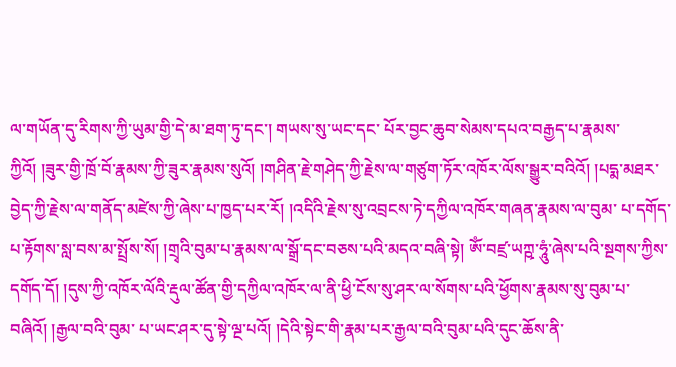ལ་གཡོན་དུ་རིགས་ཀྱི་ཡུམ་གྱི་དེ་མ་ཐག་ཏུ་དང་། གཡས་སུ་ཡང་དང་ པོར་བྱང་ཆུབ་སེམས་དཔའ་བརྒྱད་པ་རྣམས་ཀྱིའོ། །ཟུར་གྱི་ཁྲོ་བོ་རྣམས་ཀྱི་ཟུར་རྣམས་སུའོ། །གཤིན་རྗེ་གཤེད་ཀྱི་རྗེས་ལ་གཙུག་ཏོར་འཁོར་ལོས་སྒྱུར་བའིའོ། །པདྨ་མཐར་བྱེད་ཀྱི་རྗེས་ལ་གནོད་མཛེས་ཀྱི་ཞེས་པ་ཁྱད་པར་རོ། །འདིའི་རྗེས་སུ་འབྲངས་ཏེ་དཀྱིལ་འཁོར་གཞན་རྣམས་ལ་བུམ་ པ་དགོད་པ་རྟོགས་སླ་བས་མ་སྤྲོས་སོ། །གྲྭའི་བུམ་པ་རྣམས་ལ་སྒྲོ་དང་བཅས་པའི་མདའ་བཞི་སྟེ། ཨོཾ་བཛྲ་ཡཀྵ་ཧཱུཾ་ཞེས་པའི་སྔགས་ཀྱིས་དགོད་དོ། །དུས་ཀྱི་འཁོར་ལོའི་རྡུལ་ཚོན་གྱི་དཀྱིལ་འཁོར་ལ་ནི་ཕྱི་ངོས་སུ་ཤར་ལ་སོགས་པའི་ཕྱོགས་རྣམས་སུ་བུམ་པ་བཞིའོ། །རྒྱལ་བའི་བུམ་ པ་ཡང་ཤར་དུ་སྟེ་ལྔ་པའོ། །དེའི་སྟེང་གི་རྣམ་པར་རྒྱལ་བའི་བུམ་པའི་དུང་ཆོས་ནི་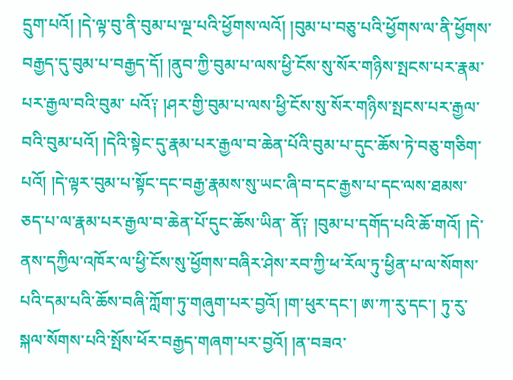དྲུག་པའོ། །དེ་ལྟ་བུ་ནི་བུམ་པ་ལྔ་པའི་ཕྱོགས་ལའོ། །བུམ་པ་བཅུ་པའི་ཕྱོགས་ལ་ནི་ཕྱོགས་བརྒྱད་དུ་བུམ་པ་བརྒྱད་དོ། །ནུབ་ཀྱི་བུམ་པ་ལས་ཕྱི་ངོས་སུ་སོར་གཉིས་སྤངས་པར་རྣམ་པར་རྒྱལ་བའི་བུམ་ པའོ༑ །ཤར་གྱི་བུམ་པ་ལས་ཕྱི་ངོས་སུ་སོར་གཉིས་སྤངས་པར་རྒྱལ་བའི་བུམ་པའོ། །དེའི་སྟེང་དུ་རྣམ་པར་རྒྱལ་བ་ཆེན་པོའི་བུམ་པ་དུང་ཆོས་ཏེ་བཅུ་གཅིག་པའོ། །དེ་ལྟར་བུམ་པ་སྟོང་དང་བརྒྱ་རྣམས་སུ་ཡང་ཞི་བ་དང་རྒྱས་པ་དང་ལས་ཐམས་ཅད་པ་ལ་རྣམ་པར་རྒྱལ་བ་ཆེན་པོ་དུང་ཆོས་ཡིན་ ནོ༑ །བུམ་པ་དགོད་པའི་ཆོ་གའོ། །དེ་ནས་དཀྱིལ་འཁོར་ལ་ཕྱི་ངོས་སུ་ཕྱོགས་བཞིར་ཤེས་རབ་ཀྱི་ཕ་རོལ་ཏུ་ཕྱིན་པ་ལ་སོགས་པའི་དམ་པའི་ཆོས་བཞི་ཀློག་ཏུ་གཞུག་པར་བྱའོ། །ག་ཕུར་དང་། ཨ་ཀ་རུ་དང་། ཏུ་རུ་སྐལ་སོགས་པའི་སྤོས་ཕོར་བརྒྱད་གཞག་པར་བྱའོ། །ན་བཟའ་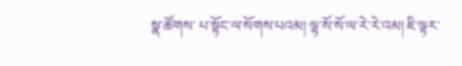སྣ་ཚོགས་ པ་སྟོང་ལ་སོགས་པའམ། ལྷ་སོ་སོ་ལ་རེ་རེ་འམ། ཇི་ལྟར་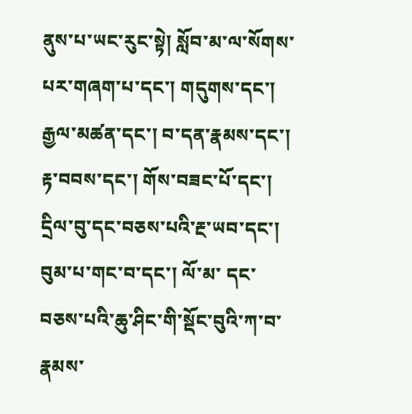ནུས་པ་ཡང་རུང་སྟེ། སློབ་མ་ལ་སོགས་པར་གཞག་པ་དང་། གདུགས་དང་། རྒྱལ་མཚན་དང་། བ་དན་རྣམས་དང་། རྟ་བབས་དང་། གོས་བཟང་པོ་དང་། དྲིལ་བུ་དང་བཅས་པའི་རྔ་ཡབ་དང་། བུམ་པ་གང་བ་དང་། ལོ་མ་ དང་བཅས་པའི་ཆུ་ཤིང་གི་སྡོང་བུའི་ཀ་བ་རྣམས་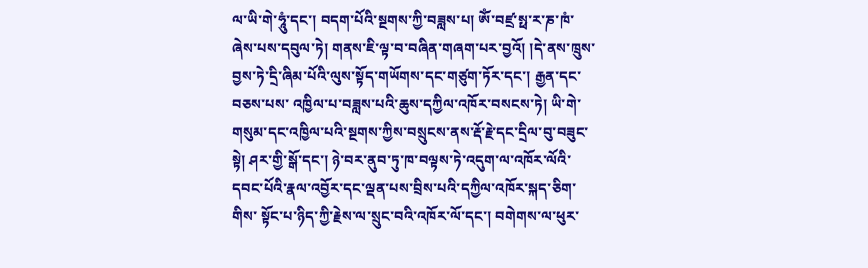ལ་ཡི་གེ་ཧཱུཾ་དང་། བདག་པོའི་སྔགས་ཀྱི་བཟླས་པ། ཨོཾ་བཛྲ་སྥ་ར་ཎ་ཁཾ་ཞེས་པས་དབུལ་ཏེ། གནས་ཇི་ལྟ་བ་བཞིན་གཞག་པར་བྱའོ། །དེ་ནས་ཁྲུས་བྱས་ཏེ་དྲི་ཞིམ་པོའི་ལུས་སྟོད་གཡོགས་དང་གཙུག་ཏོར་དང་། རྒྱན་དང་བཅས་པས་ འཁྱིལ་པ་བཟླས་པའི་ཆུས་དཀྱིལ་འཁོར་བསངས་ཏེ། ཡི་གེ་གསུམ་དང་འཁྱིལ་པའི་སྔགས་ཀྱིས་བསྲུངས་ནས་རྡོ་རྗེ་དང་དྲིལ་བུ་བཟུང་སྟེ། ཤར་གྱི་སྒོ་དང་། ཉེ་བར་ནུབ་ཏུ་ཁ་བལྟས་ཏེ་འདུག་ལ་འཁོར་ལོའི་དབང་པོའི་རྣལ་འབྱོར་དང་ལྡན་པས་བྲིས་པའི་དཀྱིལ་འཁོར་སྐད་ཅིག་གིས་ སྟོང་པ་ཉིད་ཀྱི་རྗེས་ལ་སྲུང་བའི་འཁོར་ལོ་དང་། བགེགས་ལ་ཕུར་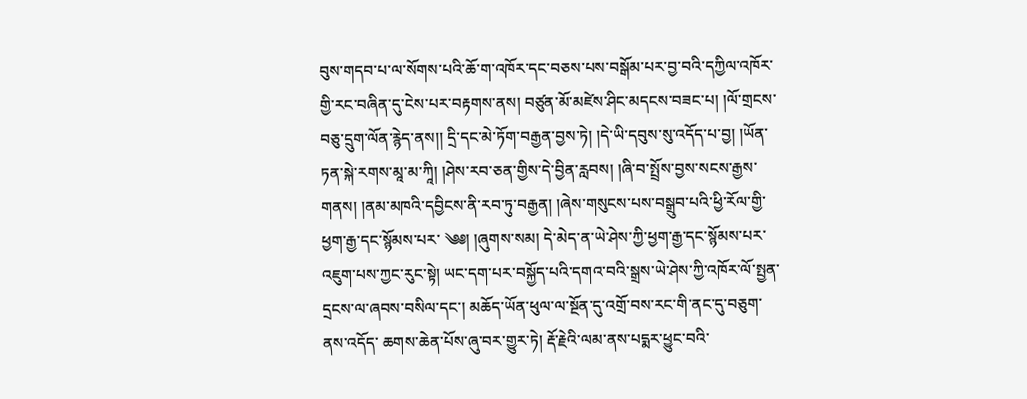བུས་གདབ་པ་ལ་སོགས་པའི་ཆོ་ག་འཁོར་དང་བཅས་པས་བསྒོམ་པར་བྱ་བའི་དཀྱིལ་འཁོར་གྱི་རང་བཞིན་དུ་ངེས་པར་བརྟགས་ནས། བཙུན་མོ་མཛེས་ཤིང་མདངས་བཟང་པ། །ལོ་གྲངས་བཅུ་དྲུག་ལོན་རྙེད་ནས།། དྲི་དང་མེ་ཏོག་བརྒྱན་བྱས་ཏེ། །དེ་ཡི་དབུས་སུ་འདོད་པ་བྱ། །ཡོན་ཏན་སྐེ་རགས་མཱ་མ་ཀཱི། །ཤེས་རབ་ཅན་གྱིས་དེ་བྱིན་རླབས། །ཞི་བ་སྤྲོས་བྱས་སངས་རྒྱས་གནས། །ནམ་མཁའི་དབྱིངས་ནི་རབ་ཏུ་བརྒྱན། །ཞེས་གསུངས་པས་བསྒྲུབ་པའི་ཕྱི་རོལ་གྱི་ཕྱག་རྒྱ་དང་སྙོམས་པར་ ༄༅། །ཞུགས་སམ། དེ་མེད་ན་ཡེ་ཤེས་ཀྱི་ཕྱག་རྒྱ་དང་སྙོམས་པར་འཇུག་པས་ཀྱང་རུང་སྟེ། ཡང་དག་པར་བསྐྱོད་པའི་དགའ་བའི་སྒྲས་ཡེ་ཤེས་ཀྱི་འཁོར་ལོ་སྤྱན་དྲངས་ལ་ཞབས་བསིལ་དང་། མཆོད་ཡོན་ཕུལ་ལ་སྔོན་དུ་འགྲོ་བས་རང་གི་ནང་དུ་བཅུག་ནས་འདོད་ ཆགས་ཆེན་པོས་ཞུ་བར་གྱུར་ཏེ། རྡོ་རྗེའི་ལམ་ནས་པདྨར་ཕྱུང་བའི་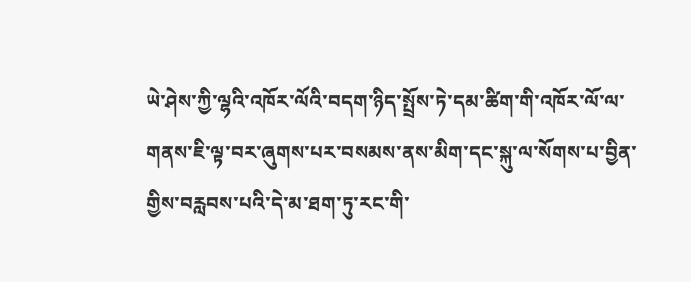ཡེ་ཤེས་ཀྱི་ལྷའི་འཁོར་ལོའི་བདག་ཉིད་སྤྲོས་ཏེ་དམ་ཚིག་གི་འཁོར་ལོ་ལ་གནས་ཇི་ལྟ་བར་ཞུགས་པར་བསམས་ནས་མིག་དང་སྐུ་ལ་སོགས་པ་བྱིན་གྱིས་བརླབས་པའི་དེ་མ་ཐག་ཏུ་རང་གི་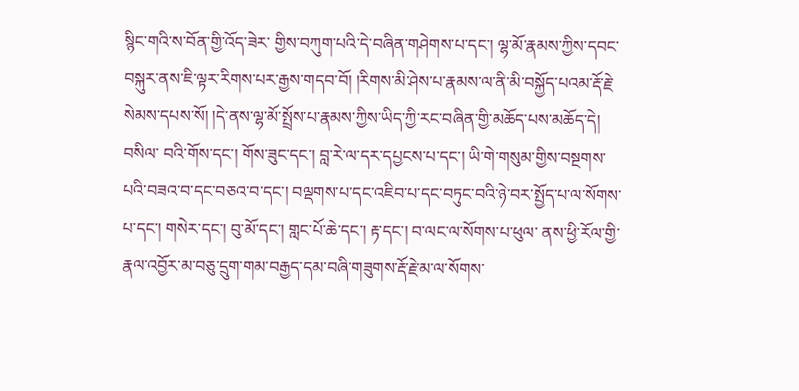སྙིང་གའི་ས་བོན་གྱི་འོད་ཟེར་ གྱིས་བཀུག་པའི་དེ་བཞིན་གཤེགས་པ་དང་། ལྷ་མོ་རྣམས་ཀྱིས་དབང་བསྐུར་ནས་ཇི་ལྟར་རིགས་པར་རྒྱས་གདབ་བོ། །རིགས་མི་ཤེས་པ་རྣམས་ལ་ནི་མི་བསྐྱོད་པའམ་རྡོ་རྗེ་སེམས་དཔས་སོ། །དེ་ནས་ལྷ་མོ་སྤྲོས་པ་རྣམས་ཀྱིས་ཡིད་ཀྱི་རང་བཞིན་གྱི་མཆོད་པས་མཆོད་དེ། བསིལ་ བའི་གོས་དང་། གོས་ཟུང་དང་། བླ་རེ་ལ་དར་དཔྱངས་པ་དང་། ཡི་གེ་གསུམ་གྱིས་བསྔགས་པའི་བཟའ་བ་དང་བཅའ་བ་དང་། བལྡགས་པ་དང་འཇིབ་པ་དང་བཏུང་བའི་ཉེ་བར་སྤྱོད་པ་ལ་སོགས་པ་དང་། གསེར་དང་། བུ་མོ་དང་། གླང་པོ་ཆེ་དང་། རྟ་དང་། བ་ལང་ལ་སོགས་པ་ཕུལ་ ནས་ཕྱི་རོལ་གྱི་རྣལ་འབྱོར་མ་བཅུ་དྲུག་གམ་བརྒྱད་དམ་བཞི་གཟུགས་རྡོ་རྗེ་མ་ལ་སོགས་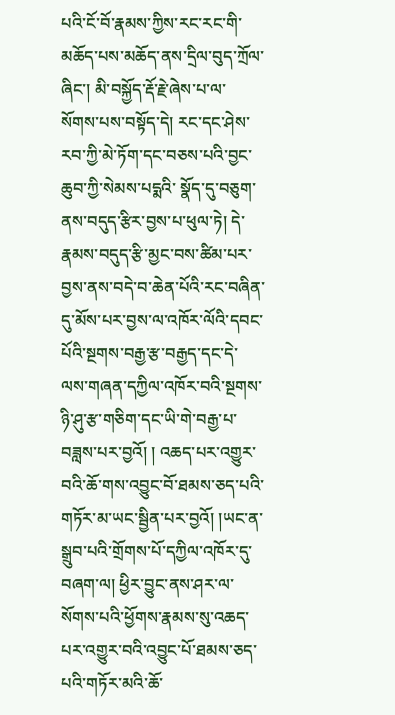པའི་ངོ་བོ་རྣམས་ཀྱིས་རང་རང་གི་མཆོད་པས་མཆོད་ནས་དྲིལ་བུད་ཀྲོལ་ཞིང་། མི་བསྐྱོད་རྡོ་རྗེ་ཞེས་པ་ལ་སོགས་པས་བསྟོད་དེ། རང་དང་ཤེས་རབ་ཀྱི་མེ་ཏོག་དང་བཅས་པའི་བྱང་ཆུབ་ཀྱི་སེམས་པདྨའི་ སྣོད་དུ་བཅུག་ནས་བདུད་རྩིར་བྱས་པ་ཕུལ་ཏེ། དེ་རྣམས་བདུད་རྩི་མྱང་བས་ཚིམ་པར་བྱས་ནས་བདེ་བ་ཆེན་པོའི་རང་བཞིན་དུ་མོས་པར་བྱས་ལ་འཁོར་ལོའི་དབང་པོའི་སྔགས་བརྒྱ་རྩ་བརྒྱད་དང་དེ་ལས་གཞན་དཀྱིལ་འཁོར་བའི་སྔགས་ཉི་ཤུ་རྩ་གཅིག་དང་ཡི་གེ་བརྒྱ་པ་བཟླས་པར་བྱའོ། ། འཆད་པར་འགྱུར་བའི་ཆོ་གས་འབྱུང་བོ་ཐམས་ཅད་པའི་གཏོར་མ་ཡང་སྦྱིན་པར་བྱའོ། །ཡང་ན་སྒྲུབ་པའི་གྲོགས་པོ་དཀྱིལ་འཁོར་དུ་བཞག་ལ། ཕྱིར་བྱུང་ནས་ཤར་ལ་སོགས་པའི་ཕྱོགས་རྣམས་སུ་འཆད་པར་འགྱུར་བའི་འབྱུང་པོ་ཐམས་ཅད་པའི་གཏོར་མའི་ཆོ་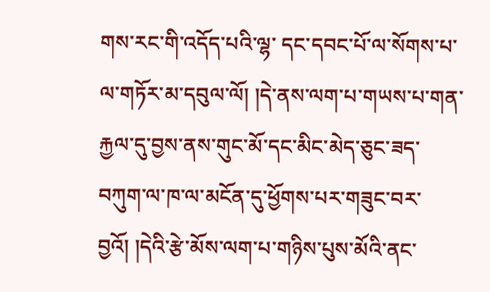གས་རང་གི་འདོད་པའི་ལྷ་ དང་དབང་པོ་ལ་སོགས་པ་ལ་གཏོར་མ་དབུལ་ལོ། །དེ་ནས་ལག་པ་གཡས་པ་གན་རྐྱལ་དུ་བྱས་ནས་གུང་མོ་དང་མིང་མེད་ཅུང་ཟད་བཀུག་ལ་ཁ་ལ་མངོན་དུ་ཕྱོགས་པར་གཟུང་བར་བྱའོ། །དེའི་རྩེ་མོས་ལག་པ་གཉིས་པུས་མོའི་ནང་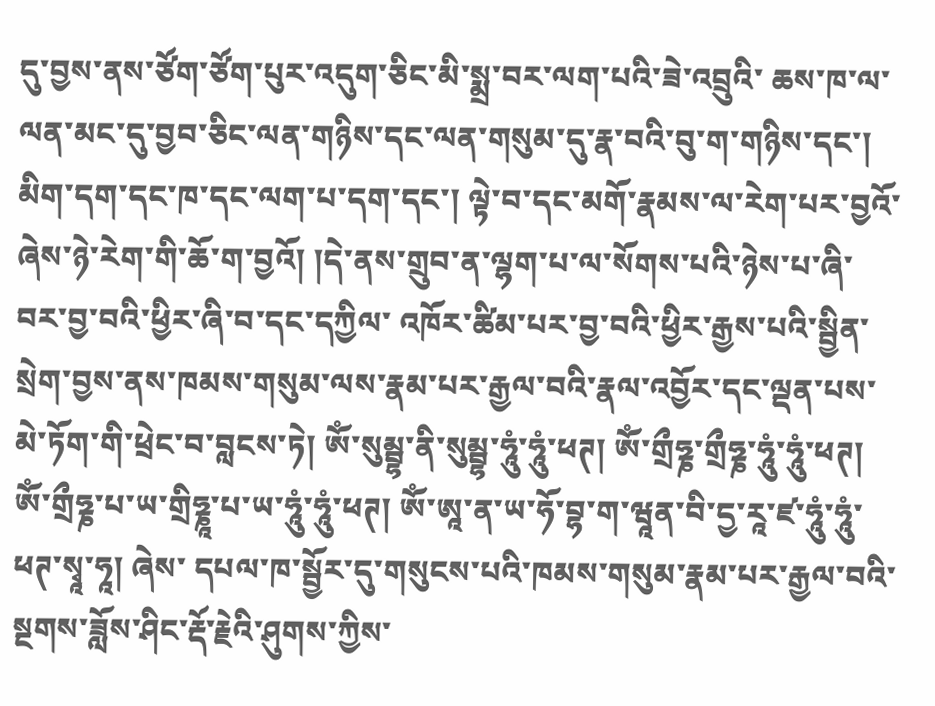དུ་བྱས་ནས་ཙོག་ཙོག་པུར་འདུག་ཅིང་མི་སྨྲ་བར་ལག་པའི་ཟེ་འབྲུའི་ ཆས་ཁ་ལ་ལན་མང་དུ་བྱབ་ཅིང་ལན་གཉིས་དང་ལན་གསུམ་དུ་རྣ་བའི་བུ་ག་གཉིས་དང་། མིག་དག་དང་ཁ་དང་ལག་པ་དག་དང་། ལྟེ་བ་དང་མགོ་རྣམས་ལ་རེག་པར་བྱའོ་ཞེས་ཉེ་རེག་གི་ཆོ་ག་བྱའོ། །དེ་ནས་གྲུབ་ན་ལྷག་པ་ལ་སོགས་པའི་ཉེས་པ་ཞི་བར་བྱ་བའི་ཕྱིར་ཞི་བ་དང་དཀྱིལ་ འཁོར་ཚིམ་པར་བྱ་བའི་ཕྱིར་རྒྱས་པའི་སྦྱིན་སྲེག་བྱས་ནས་ཁམས་གསུམ་ལས་རྣམ་པར་རྒྱལ་བའི་རྣལ་འབྱོར་དང་ལྡན་པས་མེ་ཏོག་གི་ཕྲེང་བ་བླངས་ཏེ། ཨོཾ་སུམྦྷ་ནི་སུམྦྷ་ཧཱུཾ་ཧཱུཾ་ཕཊ། ཨོཾ་གྲྀཧྞ་གྲྀཧྞ་ཧཱུཾ་ཧཱུཾ་ཕཊ། ཨོཾ་གྲྀཧྞ་པ་ཡ་གྲིཧྞཱ་པ་ཡ་ཧཱུཾ་ཧཱུཾ་ཕཊ། ཨོཾ་ཨཱ་ན་ཡ་ཧོ་བྷ་ག་ཝཱན་བི་དྱ་རཱ་ཛ་ཧཱུཾ་ཧཱུཾ་ཕཊ་སྭཱ་ཧཱ། ཞེས་ དཔལ་ཁ་སྦྱོར་དུ་གསུངས་པའི་ཁམས་གསུམ་རྣམ་པར་རྒྱལ་བའི་སྔགས་ཟློས་ཤིང་རྡོ་རྗེའི་ཤུགས་ཀྱིས་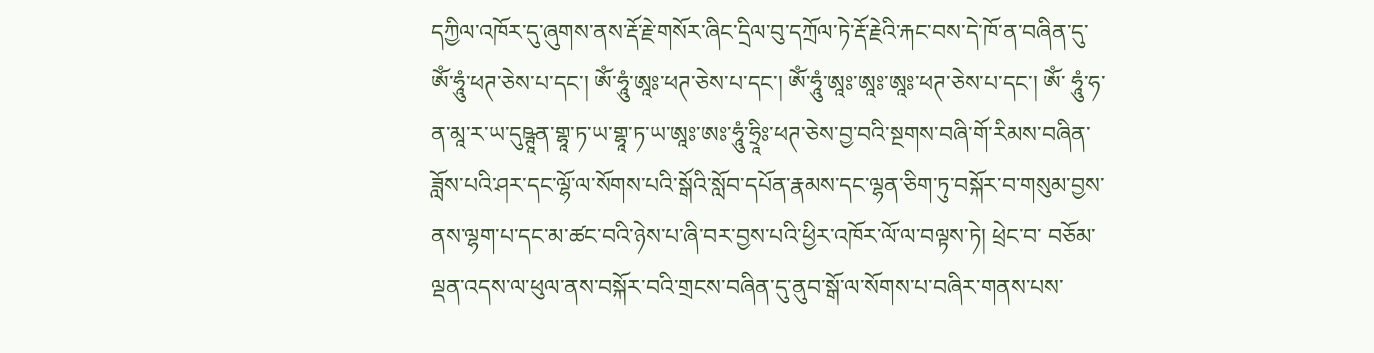དཀྱིལ་འཁོར་དུ་ཞུགས་ནས་རྡོ་རྗེ་གསོར་ཞིང་དྲིལ་བུ་དཀྲོལ་ཏེ་རྡོ་རྗེའི་རྐང་བས་དེ་ཁོ་ན་བཞིན་དུ་ཨོཾ་ཧཱུཾ་ཕཊ་ཅེས་པ་དང་། ཨོཾ་ཧཱུཾ་ཨཱཿ་ཕཊ་ཅེས་པ་དང་། ཨོཾ་ཧཱུཾ་ཨཱཿ་ཨཱཿ་ཨཱཿ་ཕཊ་ཅེས་པ་དང་། ཨོཾ་ ཧཱུཾ་ཧ་ན་མཱ་ར་ཡ་དུཥྚཱན་གྷཱ་ཏ་ཡ་གྷཱ་ཏ་ཡ་ཨཱཿ་ཨཿ་ཧཱུཾ་ཧྲཱིཿ་ཕཊ་ཅེས་བྱ་བའི་སྔགས་བཞི་གོ་རིམས་བཞིན་ཟློས་པའི་ཤར་དང་ལྷོ་ལ་སོགས་པའི་སྒོའི་སློབ་དཔོན་རྣམས་དང་ལྷན་ཅིག་ཏུ་བསྐོར་བ་གསུམ་བྱས་ནས་ལྷག་པ་དང་མ་ཚང་བའི་ཉེས་པ་ཞི་བར་བྱས་པའི་ཕྱིར་འཁོར་ལོ་ལ་བལྟས་ཏེ། ཕྲེང་བ་ བཅོམ་ལྡན་འདས་ལ་ཕུལ་ནས་བསྐོར་བའི་གྲངས་བཞིན་དུ་ནུབ་སྒོ་ལ་སོགས་པ་བཞིར་གནས་པས་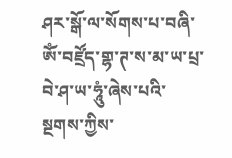ཤར་སྒོ་ལ་སོགས་པ་བཞི་ཨོཾ་བཛྲོད་གྷ་ཊ་ས་མ་ཡ་པྲ་བེ་ཤ་ཡ་ཧཱུཾ་ཞེས་པའི་སྔགས་ཀྱིས་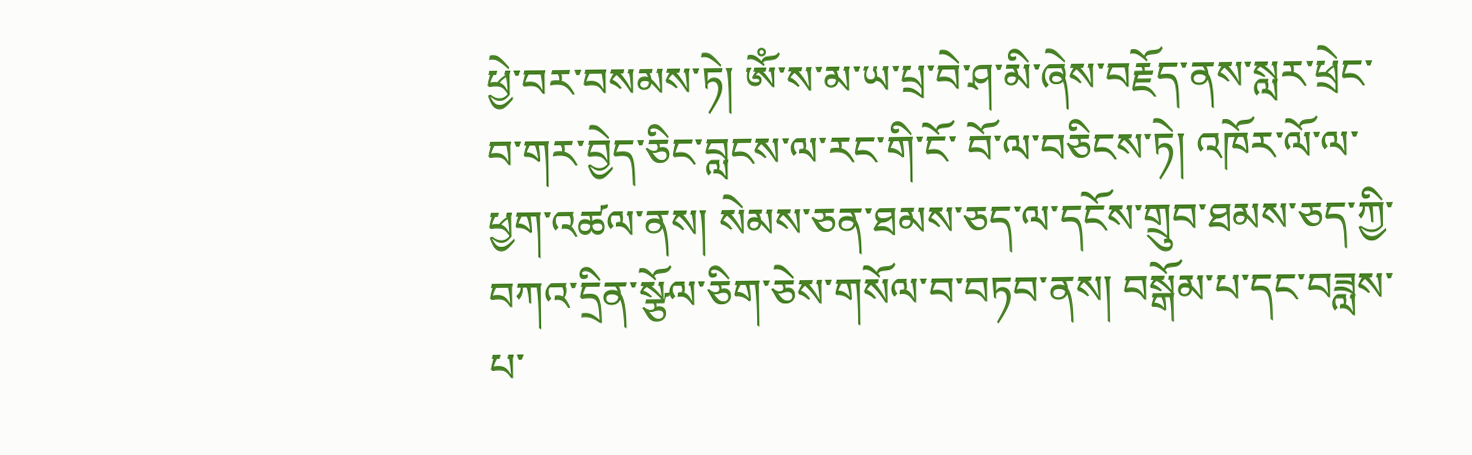ཕྱེ་བར་བསམས་ཏེ། ཨོཾ་ས་མ་ཡ་པྲ་བེ་ཤ་མི་ཞེས་བརྗོད་ནས་སླར་ཕྲེང་བ་གར་བྱེད་ཅིང་བླངས་ལ་རང་གི་ངོ་ བོ་ལ་བཅིངས་ཏེ། འཁོར་ལོ་ལ་ཕྱག་འཚལ་ནས། སེམས་ཅན་ཐམས་ཅད་ལ་དངོས་གྲུབ་ཐམས་ཅད་ཀྱི་བཀའ་དྲིན་སྩོལ་ཅིག་ཅེས་གསོལ་བ་བཏབ་ནས། བསྒོམ་པ་དང་བཟླས་པ་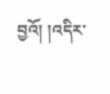བྱའོ། །འདིར་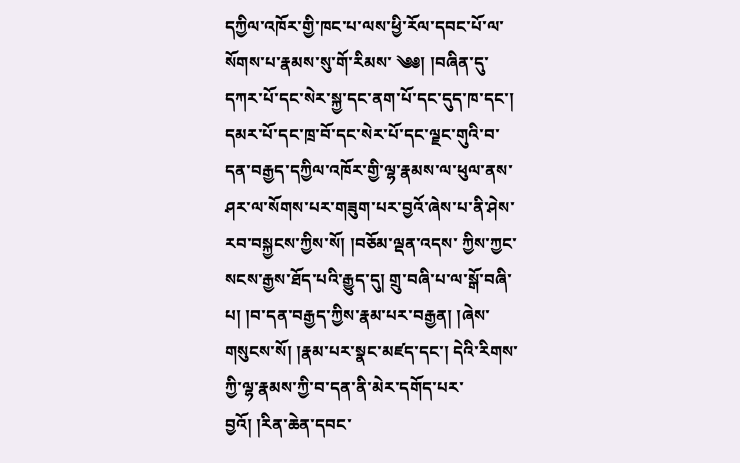དཀྱིལ་འཁོར་གྱི་ཁང་པ་ལས་ཕྱི་རོལ་དབང་པོ་ལ་སོགས་པ་རྣམས་སུ་གོ་རིམས་ ༄༅། །བཞིན་དུ་དཀར་པོ་དང་སེར་སྐྱ་དང་ནག་པོ་དང་དུད་ཁ་དང་། དམར་པོ་དང་ཁྲ་བོ་དང་སེར་པོ་དང་ལྗང་གུའི་བ་དན་བརྒྱད་དཀྱིལ་འཁོར་གྱི་ལྷ་རྣམས་ལ་ཕུལ་ནས་ཤར་ལ་སོགས་པར་གཟུག་པར་བྱའོ་ཞེས་པ་ནི་ཤེས་རབ་བསྐྱངས་ཀྱིས་སོ། །བཅོམ་ལྡན་འདས་ ཀྱིས་ཀྱང་སངས་རྒྱས་ཐོད་པའི་རྒྱུད་དུ། གྲུ་བཞི་པ་ལ་སྒོ་བཞི་པ། །བ་དན་བརྒྱད་ཀྱིས་རྣམ་པར་བརྒྱན། །ཞེས་གསུངས་སོ། །རྣམ་པར་སྣང་མཛད་དང་། དེའི་རིགས་ཀྱི་ལྷ་རྣམས་ཀྱི་བ་དན་ནི་མེར་དགོད་པར་བྱའོ། །རིན་ཆེན་དབང་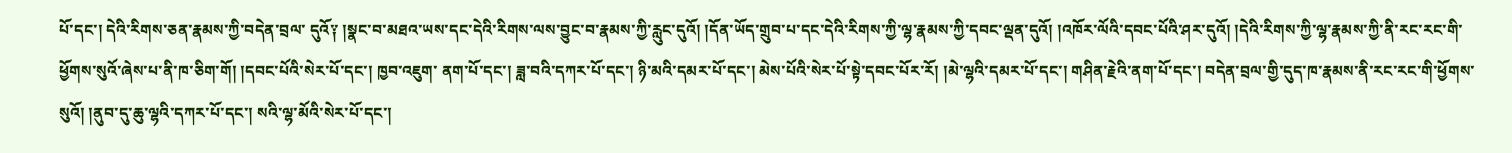པོ་དང་། དེའི་རིགས་ཅན་རྣམས་ཀྱི་བདེན་བྲལ་ དུའོ༑ །སྣང་བ་མཐའ་ཡས་དང་དེའི་རིགས་ལས་བྱུང་བ་རྣམས་ཀྱི་རླུང་དུའོ། །དོན་ཡོད་གྲུབ་པ་དང་དེའི་རིགས་ཀྱི་ལྷ་རྣམས་ཀྱི་དབང་ལྡན་དུའོ། །འཁོར་ལོའི་དབང་པོའི་ཤར་དུའོ། །དེའི་རིགས་ཀྱི་ལྷ་རྣམས་ཀྱི་ནི་རང་རང་གི་ཕྱོགས་སུའོ་ཞེས་པ་ནི་ཁ་ཅིག་གོ། །དབང་པོའི་སེར་པོ་དང་། ཁྱབ་འཇུག་ ནག་པོ་དང་། ཟླ་བའི་དཀར་པོ་དང་། ཉི་མའི་དམར་པོ་དང་། མེས་པོའི་སེར་པོ་སྟེ་དབང་པོར་རོ། །མེ་ལྷའི་དམར་པོ་དང་། གཤིན་རྗེའི་ནག་པོ་དང་། བདེན་བྲལ་གྱི་དུད་ཁ་རྣམས་ནི་རང་རང་གི་ཕྱོགས་སུའོ། །ནུབ་དུ་ཆུ་ལྷའི་དཀར་པོ་དང་། སའི་ལྷ་མོའི་སེར་པོ་དང་།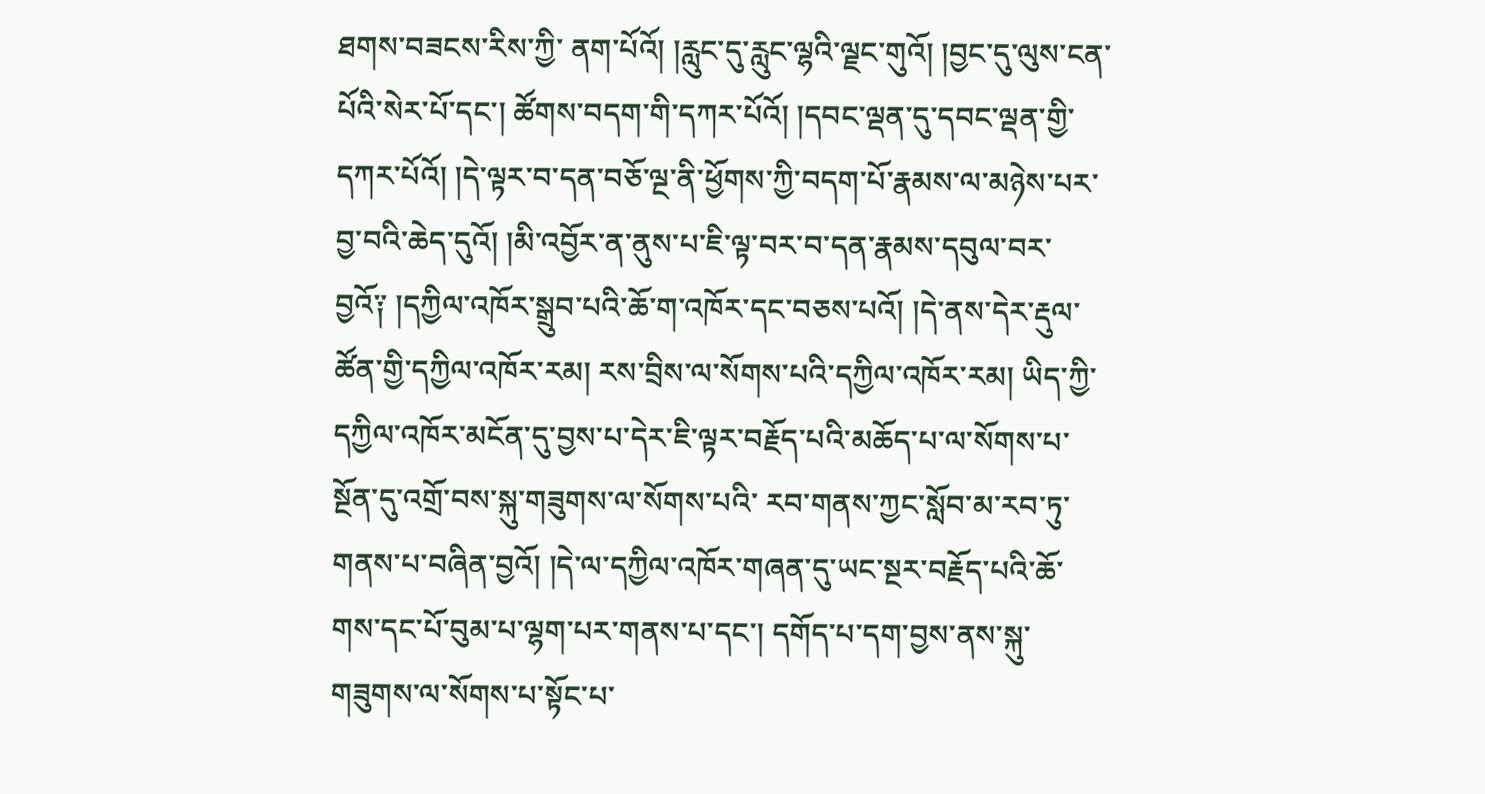ཐགས་བཟངས་རིས་ཀྱི་ ནག་པོའོ། །རླུང་དུ་རླུང་ལྷའི་ལྗང་གུའོ། །བྱང་དུ་ལུས་ངན་པོའི་སེར་པོ་དང་། ཚོགས་བདག་གི་དཀར་པོའོ། །དབང་ལྡན་དུ་དབང་ལྡན་གྱི་དཀར་པོའོ། །དེ་ལྟར་བ་དན་བཅོ་ལྔ་ནི་ཕྱོགས་ཀྱི་བདག་པོ་རྣམས་ལ་མཉེས་པར་བྱ་བའི་ཆེད་དུའོ། །མི་འབྱོར་ན་ནུས་པ་ཇི་ལྟ་བར་བ་དན་རྣམས་དབུལ་བར་ བྱའོ༑ །དཀྱིལ་འཁོར་སྒྲུབ་པའི་ཆོ་ག་འཁོར་དང་བཅས་པའོ། །དེ་ནས་དེར་རྡུལ་ཚོན་གྱི་དཀྱིལ་འཁོར་རམ། རས་བྲིས་ལ་སོགས་པའི་དཀྱིལ་འཁོར་རམ། ཡིད་ཀྱི་དཀྱིལ་འཁོར་མངོན་དུ་བྱས་པ་དེར་ཇི་ལྟར་བརྗོད་པའི་མཆོད་པ་ལ་སོགས་པ་སྔོན་དུ་འགྲོ་བས་སྐུ་གཟུགས་ལ་སོགས་པའི་ རབ་གནས་ཀྱང་སློབ་མ་རབ་ཏུ་གནས་པ་བཞིན་བྱའོ། །དེ་ལ་དཀྱིལ་འཁོར་གཞན་དུ་ཡང་སྔར་བརྗོད་པའི་ཆོ་གས་དང་པོ་བུམ་པ་ལྷག་པར་གནས་པ་དང་། དགོད་པ་དག་བྱས་ནས་སྐུ་གཟུགས་ལ་སོགས་པ་སྟོང་པ་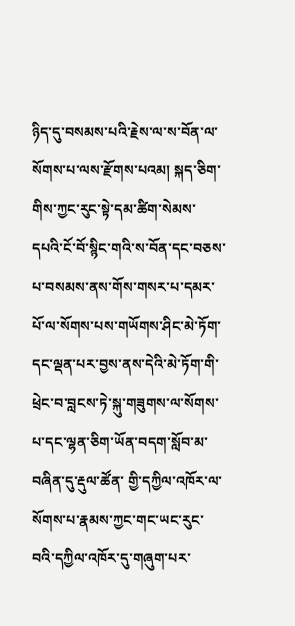ཉིད་དུ་བསམས་པའི་རྗེས་ལ་ས་བོན་ལ་སོགས་པ་ལས་རྫོགས་པའམ། སྐད་ཅིག་གིས་ཀྱང་རུང་སྟེ་དམ་ཚིག་སེམས་དཔའི་ངོ་བོ་སྙིང་གའི་ས་བོན་དང་བཅས་པ་བསམས་ནས་གོས་གསར་པ་དམར་པོ་ལ་སོགས་པས་གཡོགས་ཤིང་མེ་ཏོག་དང་ལྡན་པར་བྱས་ནས་དེའི་མེ་ཏོག་གི་ཕྲེང་བ་བླངས་ཏེ་སྐུ་གཟུགས་ལ་སོགས་པ་དང་ལྷན་ཅིག་ཡོན་བདག་སློབ་མ་བཞིན་དུ་རྡུལ་ཚོན་ གྱི་དཀྱིལ་འཁོར་ལ་སོགས་པ་རྣམས་ཀྱང་གང་ཡང་རུང་བའི་དཀྱིལ་འཁོར་དུ་གཞུག་པར་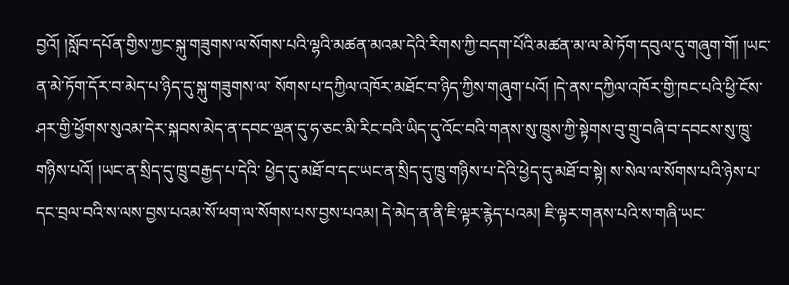བྱའོ། །སློབ་དཔོན་གྱིས་ཀྱང་སྐུ་གཟུགས་ལ་སོགས་པའི་ལྷའི་མཚན་མའམ་དེའི་རིགས་ཀྱི་བདག་པོའི་མཚན་མ་ལ་མེ་ཏོག་དབུལ་དུ་གཞུག་གོ། །ཡང་ན་མེ་ཏོག་དོར་བ་མེད་པ་ཉིད་དུ་སྐུ་གཟུགས་ལ་ སོགས་པ་དཀྱིལ་འཁོར་མཐོང་བ་ཉིད་ཀྱིས་གཞུག་པའོ། །དེ་ནས་དཀྱིལ་འཁོར་གྱི་ཁང་པའི་ཕྱི་ངོས་ཤར་གྱི་ཕྱོགས་སུའམ་དེར་སྐབས་མེད་ན་དབང་ལྡན་དུ་ཧ་ཅང་མི་རིང་བའི་ཡིད་དུ་འོང་བའི་གནས་སུ་ཁྲུས་ཀྱི་སྟེགས་བུ་གྲུ་བཞི་བ་དབངས་སུ་ཁྲུ་གཉིས་པའོ། །ཡང་ན་སྲིད་དུ་ཁྲུ་བརྒྱད་པ་དེའི་ ཕྱེད་དུ་མཐོ་བ་དང་ཡང་ན་སྲིད་དུ་ཁྲུ་གཉིས་པ་དེའི་ཕྱེད་དུ་མཐོ་བ་སྟེ། ས་སེལ་ལ་སོགས་པའི་ཉེས་པ་དང་བྲལ་བའི་ས་ལས་བྱས་པའམ་སོ་ཕག་ལ་སོགས་པས་བྱས་པའམ། དེ་མེད་ན་ནི་ཇི་ལྟར་རྙེད་པའམ། ཇི་ལྟར་གནས་པའི་ས་གཞི་ཡང་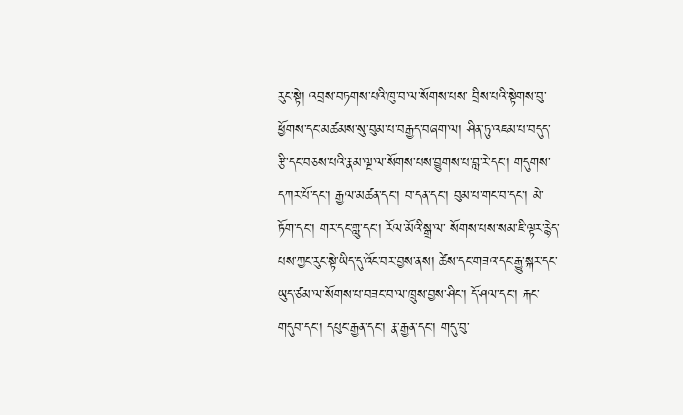རུང་སྟེ། འབྲས་བཏགས་པའི་ཁུ་བ་ལ་སོགས་པས་ བྲིས་པའི་སྟེགས་བུ་ཕྱོགས་དང་མཚམས་སུ་བུམ་པ་བརྒྱད་བཞག་ལ། ཤིན་ཏུ་འཇམ་པ་བདུད་རྩི་དང་བཅས་པའི་རྣམ་ལྔ་ལ་སོགས་པས་བྱུགས་པ་བླ་རེ་དང་། གདུགས་དཀར་པོ་དང་། རྒྱལ་མཚན་དང་། བ་དན་དང་། བུམ་པ་གང་བ་དང་། མེ་ཏོག་དང་། གར་དང་གླུ་དང་། རོལ་མོའི་སྒྲ་ལ་ སོགས་པས་སམ་ཇི་ལྟར་རྙེད་པས་ཀྱང་རུང་སྟེ་ཡིད་དུ་འོང་བར་བྱས་ནས། ཚེས་དང་གཟའ་དང་རྒྱུ་སྐར་དང་ཡུད་ཙམ་ལ་སོགས་པ་བཟང་བ་ལ་ཁྲུས་བྱས་ཤིང་། དོ་ཤལ་དང་། རྐང་གདུབ་དང་། དཔུང་རྒྱན་དང་། རྣ་རྒྱན་དང་། གདུ་བུ་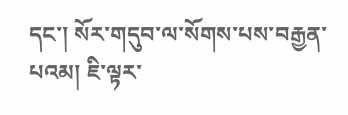དང་། སོར་གདུབ་ལ་སོགས་པས་བརྒྱན་པའམ། ཇི་ལྟར་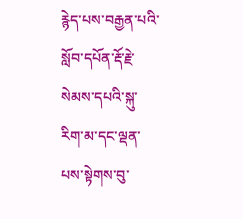རྙེད་པས་བརྒྱན་པའི་སློབ་དཔོན་རྡོ་རྗེ་སེམས་དཔའི་སྐུ་རིག་མ་དང་ལྡན་པས་སྟེགས་བུ་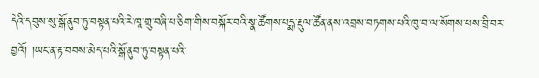དེའི་དབུས་སུ་སྒོ་ནུབ་ཏུ་བསྟན་པའི་རེ་ཁཱ་གྲུ་བཞི་པ་ཅིག་གིས་བསྐོར་བའི་སྣ་ཚོགས་པདྨ་རྡུལ་ཚོན་ནས་འབྲས་བཏགས་པའི་ཁུ་བ་ལ་སོགས་པས་བྲི་བར་བྱའོ། །ཡང་ན་རྟ་བབས་མེད་པའི་སྒོ་ནུབ་ཏུ་བསྟན་པའི་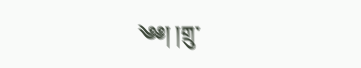༄༅། །གྲུ་